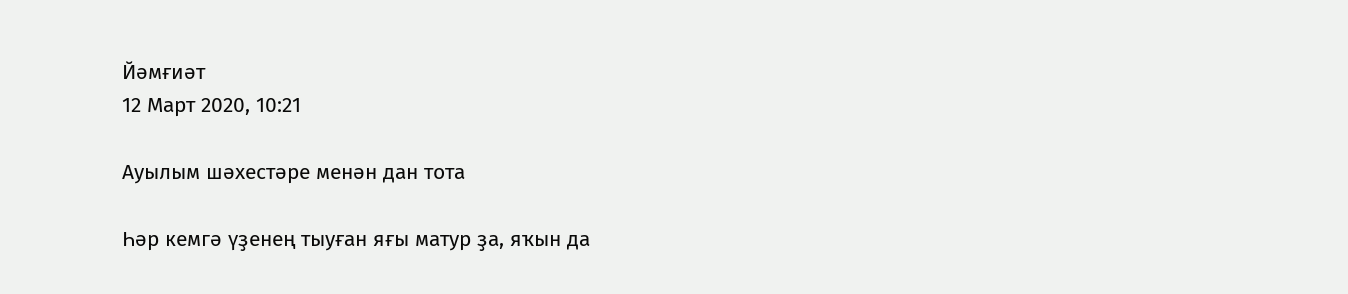Йәмғиәт
12 Март 2020, 10:21

Ауылым шәхестәре менән дан тота

Һәр кемгә үҙенең тыуған яғы матур ҙа, яҡын да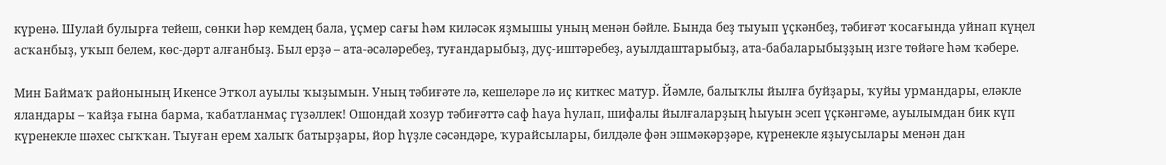күренә. Шулай булырға тейеш, сөнки һәр кемдең бала, үҫмер сағы һәм киләсәк яҙмышы уның менән бәйле. Бында беҙ тыуып үҫкәнбеҙ, тәбиғәт ҡосағында уйнап күңел асҡанбыҙ, уҡып белем, көс-дәрт алғанбыҙ. Был ерҙә – ата-әсәләребеҙ, туғандарыбыҙ, дуҫ-иштәребеҙ, ауылдаштарыбыҙ, ата-бабаларыбыҙҙың изге төйәге һәм ҡәбере.

Мин Баймаҡ районының Икенсе Этҡол ауылы ҡыҙымын. Уның тәбиғәте лә, кешеләре лә иҫ киткес матур. Йәмле, балыҡлы йылға буйҙары, ҡуйы урмандары, еләкле яландары – ҡайҙа ғына барма, ҡабатланмаҫ гүзәллек! Ошондай хозур тәбиғәттә саф һауа һулап, шифалы йылғаларҙың һыуын эсеп үҫкәнгәме, ауылымдан бик күп күренекле шәхес сыҡҡан. Тыуған ерем халыҡ батырҙары, йор һүҙле сәсәндәре, ҡурайсылары, билдәле фән эшмәкәрҙәре, күренекле яҙыусылары менән дан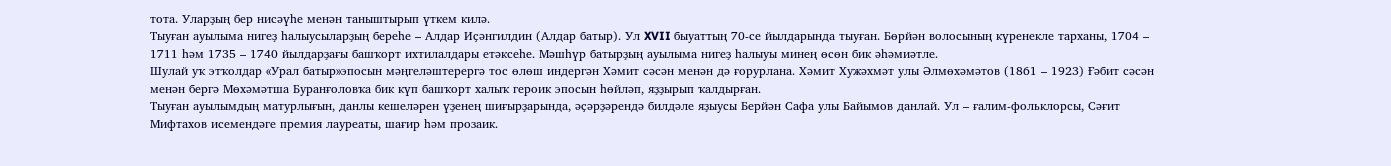тота. Уларҙың бер нисәүһе менән таныштырып үткем килә.
Тыуған ауылыма нигеҙ һалыусыларҙың береһе – Алдар Иҫәнгилдин (Алдар батыр). Ул XVII быуаттың 70-се йылдарында тыуған. Бөрйән волосының күренекле тарханы, 1704 – 1711 һәм 1735 – 1740 йылдарҙағы башҡорт ихтилалдары етәксеһе. Мәшһүр батырҙың ауылыма нигеҙ һалыуы минең өсөн бик әһәмиәтле.
Шулай уҡ этҡолдар «Урал батыр»эпосын мәңгеләштерергә тос өлөш индергән Хәмит сәсән менән дә ғорурлана. Хәмит Хужәхмәт улы Әлмөхәмәтов (1861 – 1923) Ғәбит сәсән менән бергә Мөхәмәтша Буранғоловҡа бик күп башҡорт халыҡ героик эпосын һөйләп, яҙҙырып ҡалдырған.
Тыуған ауылымдың матурлығын, данлы кешеләрен үҙенең шиғырҙарында, әҫәрҙәрендә билдәле яҙыусы Берйән Сафа улы Байымов данлай. Ул – ғалим-фольклорсы, Сәғит Мифтахов исемендәге премия лауреаты, шағир һәм прозаик.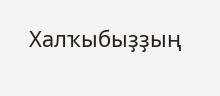Халҡыбыҙҙың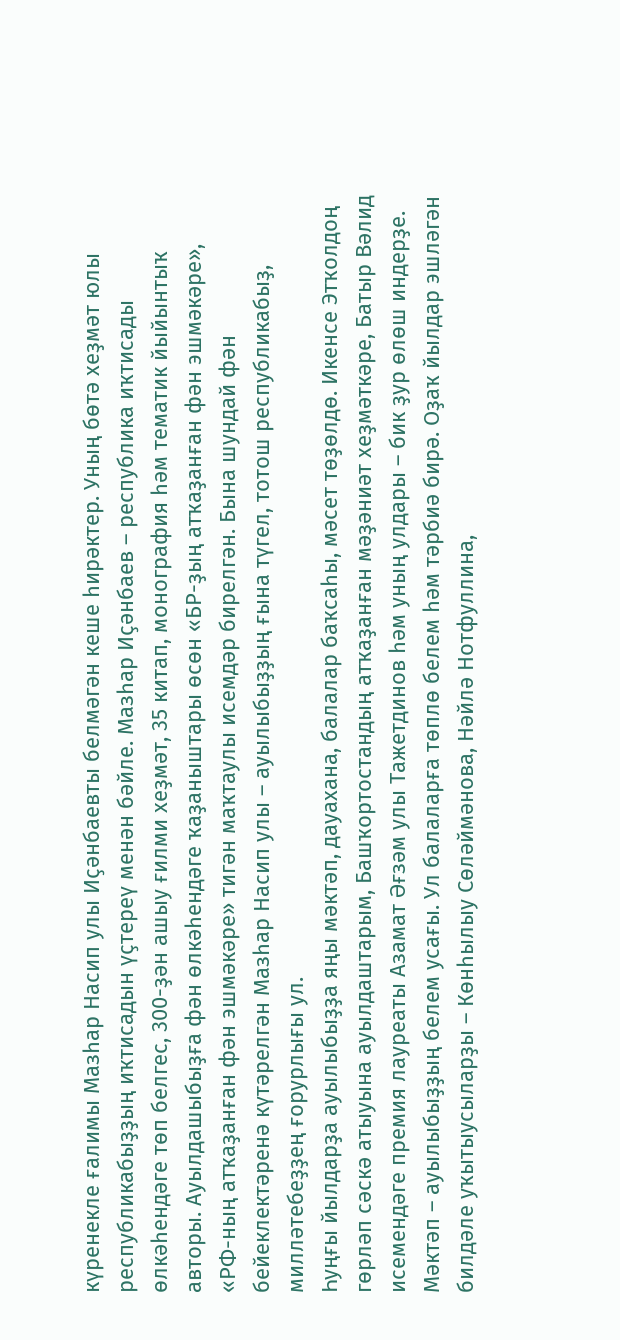күренекле ғалимы Мазһар Насип улы Иҫәнбаевты белмәгән кеше һирәктер. Уның бөтә хеҙмәт юлы республикабыҙҙың иҡтисадын үҫтереү менән бәйле. Мазһар Иҫәнбаев – республика иҡтисады өлкәһендәге төп белгес, 300-ҙән ашыу ғилми хеҙмәт, 35 китап, монография һәм тематик йыйынтыҡ авторы. Ауылдашыбыҙға фән өлкәһендәге ҡаҙаныштары өсөн «БР-ҙың атҡаҙанған фән эшмәкәре», «РФ-ның атҡаҙанған фән эшмәкәре» тигән маҡтаулы исемдәр бирелгән. Бына шундай фән бейеклектәренә күтәрелгән Мазһар Насип улы – ауылыбыҙҙың ғына түгел, тотош республикабыҙ, милләтебеҙҙең ғорурлығы ул.
Һуңғы йылдарҙа ауылыбыҙҙа яңы мәктәп, дауахана, балалар баҡсаһы, мәсет төҙөлдө. Икенсе Этҡолдоң гөрләп сәскә атыуына ауылдаштарым, Башҡортостандың атҡаҙанған мәҙәниәт хеҙмәткәре, Батыр Вәлид исемендәге премия лауреаты Азамат Әғзәм улы Тажетдинов һәм уның улдары – бик ҙур өлөш индерҙе.
Мәктәп – ауылыбыҙҙың белем усағы. Ул балаларға төплө белем һәм тәрбиә бирә. Оҙаҡ йылдар эшләгән билдәле уҡытыусыларҙы – Көнһылыу Сөләймәнова, Нәйлә Нотфуллина,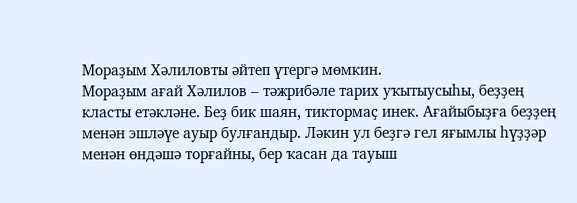Мораҙым Хәлиловты әйтеп үтергә мөмкин.
Мораҙым ағай Хәлилов – тәжрибәле тарих уҡытыусыһы, беҙҙең класты етәкләне. Беҙ бик шаян, тиктормаҫ инек. Ағайыбыҙға беҙҙең менән эшләүе ауыр булғандыр. Ләкин ул беҙгә гел яғымлы һүҙҙәр менән өндәшә торғайны, бер ҡасан да тауыш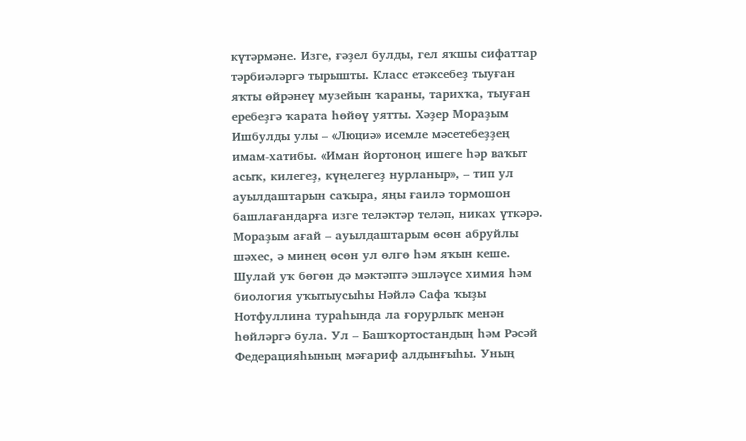күтәрмәне. Изге, ғәҙел булды, гел яҡшы сифаттар тәрбиәләргә тырышты. Класс етәксебеҙ тыуған яҡты өйрәнеү музейын ҡараны, тарихҡа, тыуған еребеҙгә ҡарата һөйөү уятты. Хәҙер Мораҙым Ишбулды улы – «Люциә» исемле мәсетебеҙҙең имам-хатибы. «Иман йортоноң ишеге һәр ваҡыт асыҡ, килегеҙ, күңелегеҙ нурланыр», – тип ул ауылдаштарын саҡыра, яңы ғаилә тормошон башлағандарға изге теләктәр теләп, никах үткәрә. Мораҙым ағай – ауылдаштарым өсөн абруйлы шәхес, ә минең өсөн ул өлгө һәм яҡын кеше.
Шулай уҡ бөгөн дә мәктәптә эшләүсе химия һәм биология уҡытыусыһы Нәйлә Сафа ҡыҙы Нотфуллина тураһында ла ғорурлыҡ менән һөйләргә була. Ул – Башҡортостандың һәм Рәсәй Федерацияһының мәғариф алдынғыһы. Уның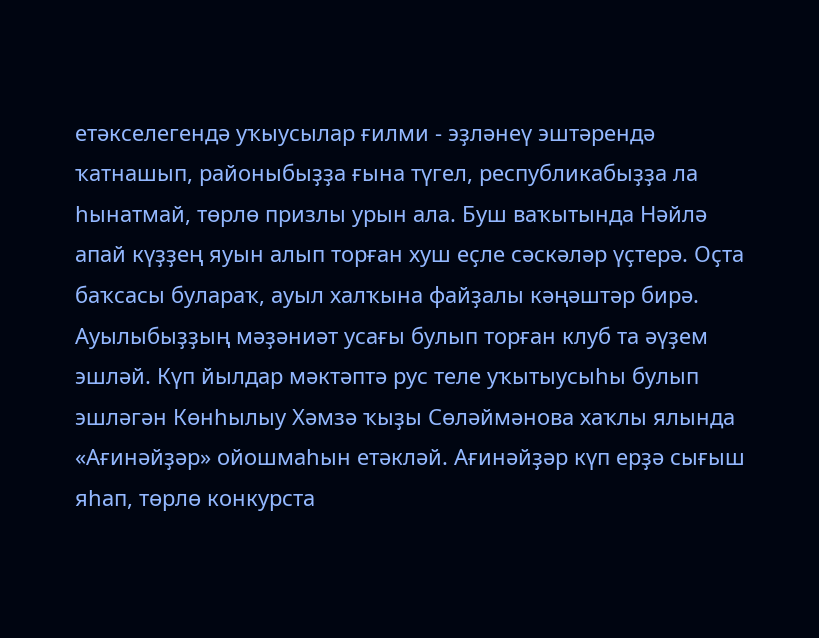етәкселегендә уҡыусылар ғилми - эҙләнеү эштәрендә ҡатнашып, районыбыҙҙа ғына түгел, республикабыҙҙа ла һынатмай, төрлө призлы урын ала. Буш ваҡытында Нәйлә апай күҙҙең яуын алып торған хуш еҫле сәскәләр үҫтерә. Оҫта баҡсасы булараҡ, ауыл халҡына файҙалы кәңәштәр бирә.
Ауылыбыҙҙың мәҙәниәт усағы булып торған клуб та әүҙем эшләй. Күп йылдар мәктәптә рус теле уҡытыусыһы булып эшләгән Көнһылыу Хәмзә ҡыҙы Сөләймәнова хаҡлы ялында «Ағинәйҙәр» ойошмаһын етәкләй. Ағинәйҙәр күп ерҙә сығыш яһап, төрлө конкурста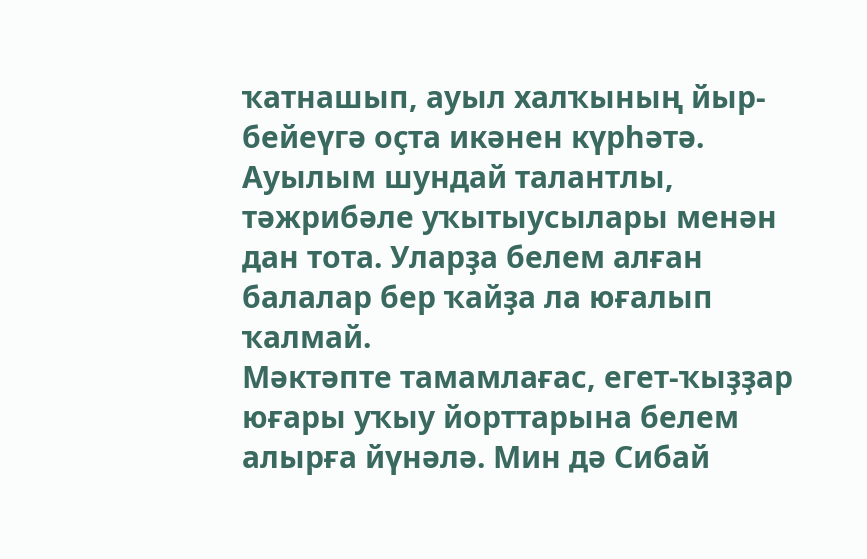ҡатнашып, ауыл халҡының йыр-бейеүгә оҫта икәнен күрһәтә.
Ауылым шундай талантлы, тәжрибәле уҡытыусылары менән дан тота. Уларҙа белем алған балалар бер ҡайҙа ла юғалып ҡалмай.
Мәктәпте тамамлағас, егет-ҡыҙҙар юғары уҡыу йорттарына белем алырға йүнәлә. Мин дә Сибай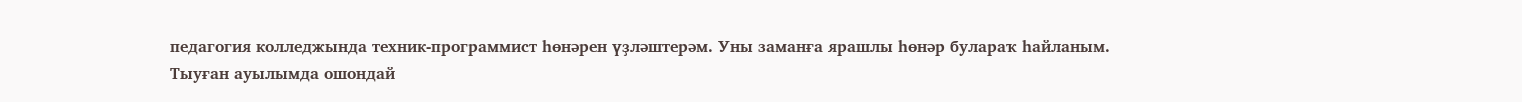педагогия колледжында техник-программист һөнәрен үҙләштерәм. Уны заманға ярашлы һөнәр булараҡ һайланым.
Тыуған ауылымда ошондай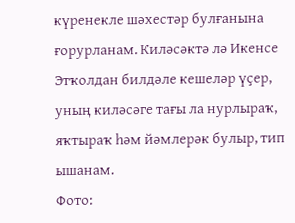күренекле шәхестәр булғанына ғорурланам. Киләсәктә лә Икенсе Этҡолдан билдәле кешеләр үҫер, уның киләсәге тағы ла нурлыраҡ, яҡтыраҡ һәм йәмлерәк булыр, тип ышанам.
Фото: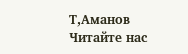Т,Аманов
Читайте нас